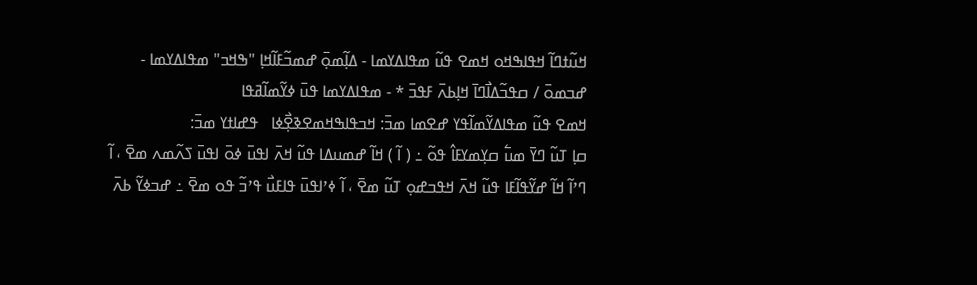ߞߎ߬ߙߣߊ߬ ߞߟߊߒߞߋ ߞߘߐ ߟߎ߬ ߘߟߊߡߌߘߊ - ߡߊ߲߬ߘߋ߲߫ ߝߘߏ߬ߓߊ߬ߞߊ߲ "ߒߞߏ" ߘߟߊߡߌߘߊ - ߝߏߘߋ߫ / ߛߟߏ߬ߡߊ߯ߣߊ߫ ߞߊ߲ߕߍ߫ ߓߟߏ߫ * - ߘߟߊߡߌߘߊ ߟߎ߫ ߦߌ߬ߘߊ߬ߥߟߊ
ߞߘߐ ߟߎ߬ ߘߟߊߡߌ߬ߘߊ߬ߟߌ ߝߐߘߊ ߘߏ߫: ߞߏߟߊߒߞߘߐߢߐ߲߯ߦߊ   ߟߝߊߙߌ ߘߏ߫:
ߛߊ߲ ߠߎ߬ ߣߌ߫ ߘߎ߱ ߛߌ߲ߘߌߓߊ߮ ߟߋ߬ ߸ ( ߊ߬ ) ߞߊ߬ ߝߘߎߡߊ ߟߎ߬ ߞߍ߫ ߊߟߎ߫ ߦߋ߫ ߊߟߎ߫ ߖߍ߬ߘߍ ߘߐ߫ ، ߊ߬ ߣߴߊ߬ ߞߊ߬ ߝߌ߬ߟߊ߬ߓߊ ߟߎ߬ ߞߍ߫ ߞߟߏߝߋ߲ ߠߎ߬ ߘߐ߫ ، ߊ߬ ߦߴߊߟߎ߫ ߟߊߓߎ߯ ߟߴߏ߬ ߟߋ ߘߐ߫ ߸ ߝߏߦߌ߬ ߕߍ߫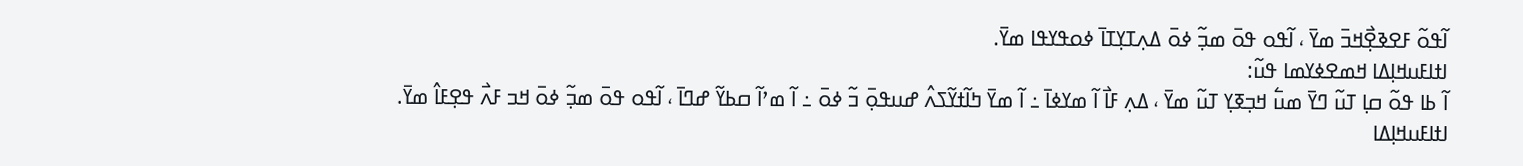ߊ߬ߟߋ߬ ߓߐߢߐ߲߯ߞߏ߫ ߘߌ߫ ، ߊ߬ߟߋ ߟߋ߫ ߘߏ߲߬ ߦߋ߫ ߡߍ߲ߠߌ߲ߠߊ߫ ߦߋߟߌߟߊ ߘߌ߫.
ߊߙߊߓߎߞߊ߲ߡߊ ߞߘߐߦߌߘߊ ߟߎ߬:
ߊ߬ ߕߊ ߟߋ߬ ߛߊ߲ ߠߎ߬ ߣߌ߫ ߘߎ߱ ߞߏ߲ߧߌ߲ ߠߎ߬ ߘߌ߫ ، ߡߍ߲ ߓߊ߯ ߊ߬ ߘߌߦߊ߫ ߸ ߊ߬ ߘߌ߫ ߤߊ߬ߙߌ߬ߖߍ߮ ߝߎߟߋ߲߫ ߏ߬ ߦߋ߫ ߸ ߊ߬ ߘߴߊ߬ ߛߕߌ߬ ߝߣߊ߫ ، ߊ߬ߟߋ ߟߋ߫ ߘߏ߲߬ ߦߋ߫ ߞߏ ߓߍ߯ ߟߐ߲ߓߊ߮ ߘߌ߫.
ߊߙߊߓߎߞߊ߲ߡߊ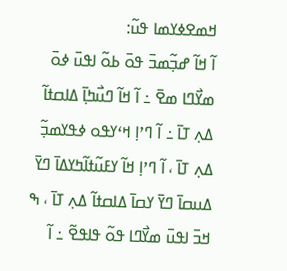ߞߘߐߦߌߘߊ ߟߎ߬:
ߊ߬ ߞߊ߬ ߝߏ߲߬ߘߏ߫ ߟߋ߫ ߕߋ߬ ߊߟߎ߫ ߦߋ߫ ߘߌ߯ߣߊ ߘߐ߫ ߸ ߊ߬ ߞߊ߬ ߣߎ߯ߤߊ߲߫ ߡߊߛߙߊ߬ ߡߍ߲ ߠߊ߫ ߸ ߊ߬ ߣߴߊ߲ ߞߵߌߟߋ ߦߟߌߘߏ߲߬ ߡߍ߲ ߠߊ߫ ، ߊ߬ ߣߴߊ߲ ߞߊ߬ ߌߓߎ߬ߙߊ߬ߤߌߡߊ߫ ߣߌ߫ ߡߎߛߊ߫ ߣߌ߫ ߌߛߊ߫ ߡߊߛߙߊ߬ ߡߍ߲ ߠߊ߫ ، ߒ ߞߏ߫ ߊߟߎ߫ ߘߌ߯ߣߊ ߟߋ߬ ߟߊߟߐ߬ ߸ ߊ߬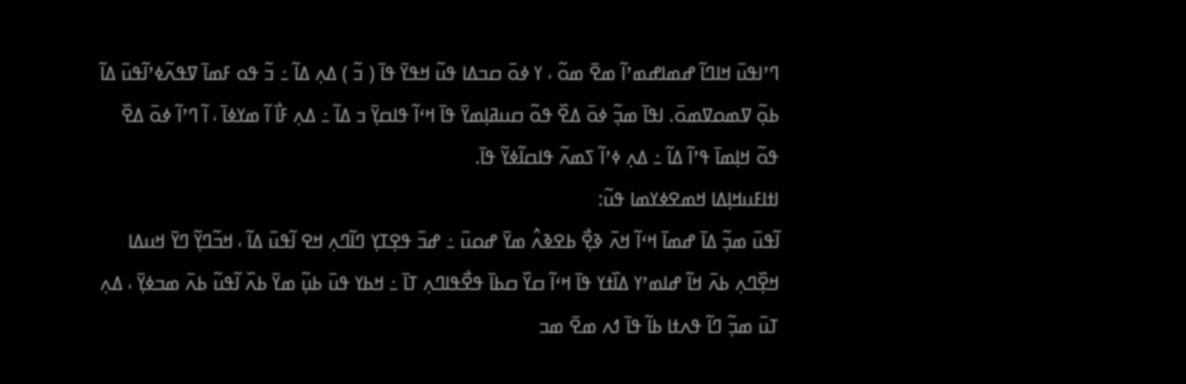ߣߴߊߟߎ߫ ߞߊߣߊ߬ ߝߘߊߝߘߴߊ߬ ߘߐ߫ ߘߋ߬ ، ߌ ߦߋ߫ ߛߏߡߊ ߟߎ߬ ߞߟߌ߫ ߟߊ߫ ( ߏ߬ ) ߡߍ߲ ߡߊ߬ ߸ ߏ߬ ߟߋ ߓߘߊ߫ ߜߟߍ߬ߦߴߊ߬ߟߎ߫ ߡߊ߬ ߕߋ߲߬ ߜߘߋߜߘߋ߫. ߊߟߊ߫ ߘߏ߲߬ ߦߋ߫ ߡߐ߰ ߟߋ߬ ߛߎߥߊ߲ߘߌ߫ ߟߊ߫ ߞߵߊ߬ ߟߊߛߌ߲߫ ߏ ߡߊ߬ ߸ ߡߍ߲ ߓߊ߯ ߊ߬ ߘߌߦߊ߫ ، ߊ߬ ߣߴߊ߬ ߦߋ߫ ߡߐ߰ ߟߋ߬ ߞߊ߲ߘߊ߫ ߟߴߊ߬ ߡߊ߬ ߸ ߡߍ߲ ߦߴߊ߬ ߖߘߍ߬ ߟߊߛߊ߬ߦߌ߬ ߟߊ߫.
ߊߙߊߓߎߞߊ߲ߡߊ ߞߘߐߦߌߘߊ ߟߎ߬:
ߊ߬ߟߎ߫ ߘߏ߲߬ ߡߊ߫ ߝߘߊ߫ ߞߵߊ߬ ߞߍ߫ ߢߐ߲߯ ߕߐߢߍ߮ ߘߌ߫ ߝߋߎ߫ ߸ ߝߏ߫ ߟߐ߲ߠߌ߲ ߣߊ߬ߣߍ߲ ߞߐ ߊ߬ߟߎ߫ ߡߊ߬ ، ߞߏ߬ߣߌ߲߬ ߣߌ߫ ߞߎߡߊ ߞߐ߲߰ߣߍ߲ ߕߍ߫ ߞߊ߬ ߝߊߘߴߌ ߡߊ߰ߙߌ ߟߊ߫ ߞߵߊ߬ ߛߌ߰ ߛߕߊ߫ ߟߐ߯ߟߊߣߍ߲ ߠߊ߫ ߸ ߞߕߌ ߟߎ߫ ߕߎ߲߬ ߘߌ߫ ߕߍ߰ ߊ߬ߟߎ߬ ߕߍ߫ ߘߏߦߌ߲߫ ، ߡߍ߲ ߠߎ߫ ߘߏ߲߬ ߣߊ߬ ߟߍߙߊ ߕߊ߬ ߟߊ߫ ߗߍ ߘߐ߫ ߘߏ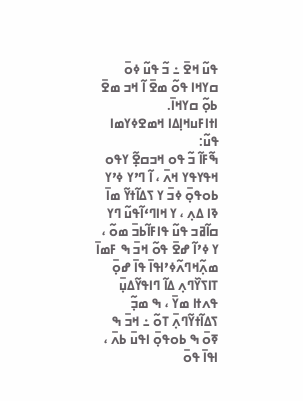ߟߎ߬ ߞߐ߫ ߸ ߏ߬ ߟߎ߬ ߦߋ߫ ߛߌߞߊ ߟߋ߬ ߘߐ߫ ߊ߬ ߞߏ ߘߐ߫ ߕߋ߲߬ ߛߌߞߊ߫.
ߊߙߊߓߎߞߊ߲ߡߊ ߞߘߐߦߌߘߊ ߟߎ߬:
ߒ߬ߓߊ߬ ߏ߬ ߟߋ ߞߏߛߐ߲߬ ߌߟߋ ߞߟߌߟߌ ߞߍ߫ ، ߊ߬ ߣߴߌ ߦߴߌ ߕߋߟߋ߲߫ ߦߏ߫ ߌ ߖߡߊ߬ߙߌ߬ ߘߊ߫ ߢߊ ߡߍ߲ ، ߌ ߞߊߣߵߊ߬ߟߎ߬ ߣߌ ߛߊ߬ߥߏ ߟߎ߬ ߟߊߓߊ߬ߕߏ߫ ߘߋ߬ ، ߌ ߦߴߊ߬ ߝߐ߫ ߟߋ߬ ߞߏ߫ ߒ ߓߘߊ߫ ߘߍ߲߬ߞߣߍ߬ߦߴߊߟߊ߫ ߟߊ߫ ߝߋ߲߫ ߠߊߖߌ߰ߣߍ߲ ߡߊ߬ ߣߊߟߌ߬ߡߎ߲߫ ߟߍߙߊ ߘߌ߫ ، ߒ ߘߏ߲߬ ߖߡߊ߬ߙߌ߬ߣߍ߲߫ ߠߋ߬ ߸ ߞߏ߫ ߒ ߧߋ߫ ߒ ߕߋߟߋ߲߫ ߊߟߎ߫ ߕߍ߫ ، ߊߟߊ߫ ߟߋ߫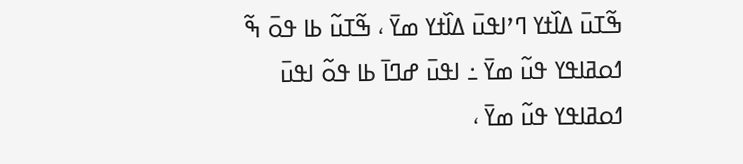ߒ߬ߠߎ߫ ߡߊ߰ߙߌ ߣߴߊߟߎ߫ ߡߊ߰ߙߌ ߘߌ߫ ، ߒ߬ߠߎ߬ ߕߊ ߟߋ߫ ߒ߬ ߗߋߥߊߟߌ ߟߎ߬ ߘߌ߫ ߸ ߊߟߎ߫ ߝߣߊ߫ ߕߊ ߟߋ߬ ߊߟߎ߫ ߗߋߥߊߟߌ ߟߎ߬ ߘߌ߫ ،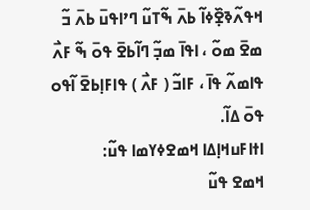ߞߟߍ߬ߢߐ߲߰ߦߊ߬ ߕߍ߫ ߒ߬ߠߎ߬ ߣߴߊߟߎ߫ ߕߍ߫ ߏ߬ ߘߐ߫ ߘߋ߬ ، ߊߟߊ߫ ߘߏ߲߬ ߣߊ߬ߕߐ߫ ߟߋ߫ ߒ߬ ߓߍ߯ ߟߊߘߍ߬ ߟߊ߫ ، ߓߊߏ߬ ( ߓߍ߯ ) ߟߊߓߊ߲ߕߐ߫ ߊ߬ߟߋ ߟߋ߫ ߡߊ߬.
ߊߙߊߓߎߞߊ߲ߡߊ ߞߘߐߦߌߘߊ ߟߎ߬:
ߞߘߐ ߟߎ߬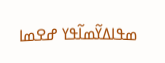ߘߟߊߡߌ߬ߘߊ߬ߟߌ ߝߐߘߊ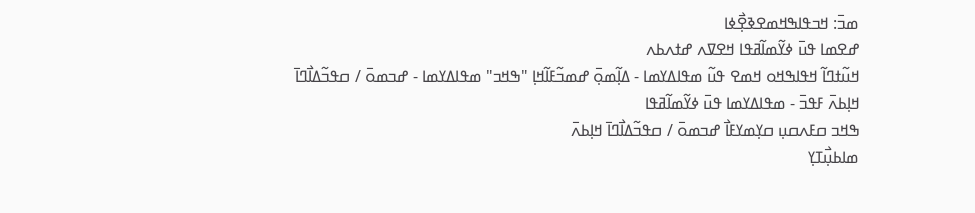ߘߏ߫: ߞߏߟߊߒߞߘߐߢߐ߲߯ߦߊ
ߝߐߘߊ ߟߎ߫ ߦߌ߬ߘߊ߬ߥߟߊ ߞߐߜߍ ߝߙߍߕߍ
ߞߎ߬ߙߣߊ߬ ߞߟߊߒߞߋ ߞߘߐ ߟߎ߬ ߘߟߊߡߌߘߊ - ߡߊ߲߬ߘߋ߲߫ ߝߘߏ߬ߓߊ߬ߞߊ߲ "ߒߞߏ" ߘߟߊߡߌߘߊ - ߝߏߘߋ߫ / ߛߟߏ߬ߡߊ߯ߣߊ߫ ߞߊ߲ߕߍ߫ ߓߟߏ߫ - ߘߟߊߡߌߘߊ ߟߎ߫ ߦߌ߬ߘߊ߬ߥߟߊ
ߒߞߏ ߛߓߍߛߎ߲ ߛߌ߲ߘߌߓߊ߯ ߝߏߘߋ߫ / ߛߟߏ߬ߡߊ߯ߣߊ߫ ߞߊ߲ߕߍ߫
ߘߊߕߎ߲߯ߠߌ߲